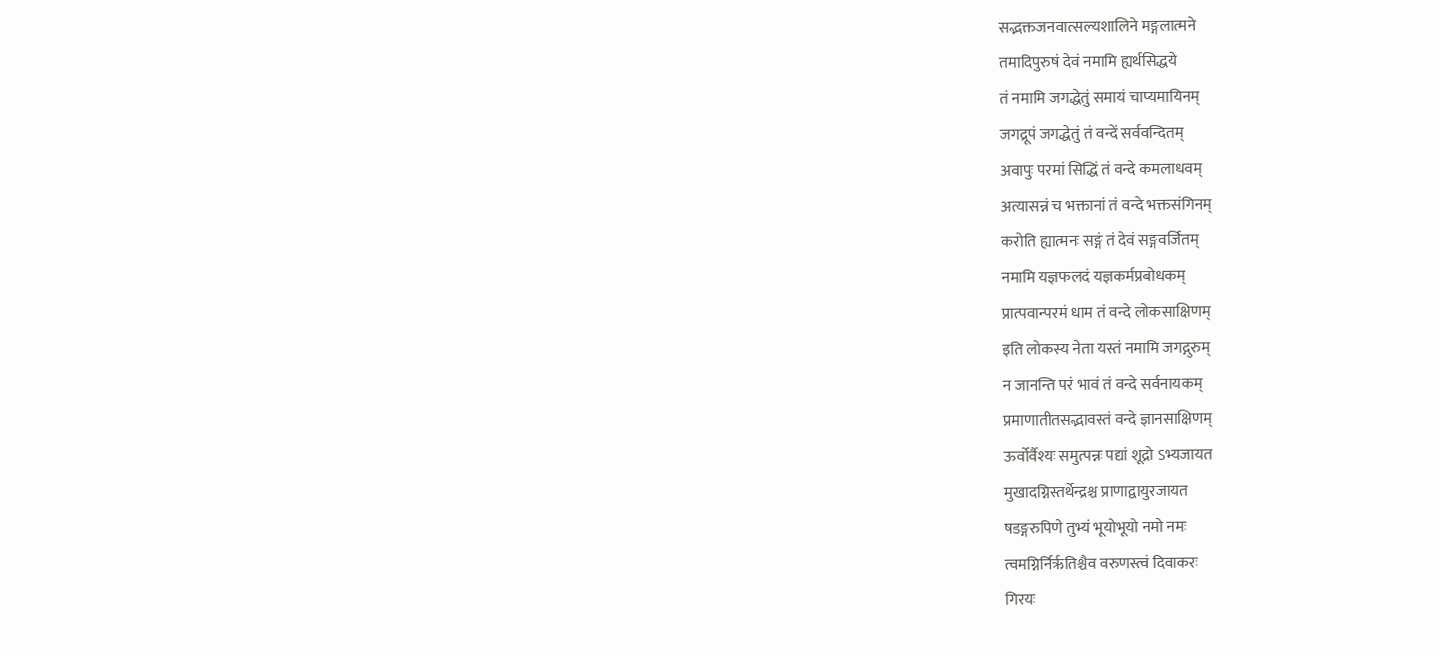सद्भक्तजनवात्सल्यशालिने मङ्गलात्मने
तमादिपुरुषं देवं नमामि ह्यर्थसिद्धये
तं नमामि जगद्धेतुं समायं चाप्यमायिनम्
जगद्रूपं जगद्धेतुं तं वन्दें सर्ववन्दितम्
अवापुः परमां सिद्धिं तं वन्दे कमलाधवम्
अत्यासन्नं च भक्तानां तं वन्दे भक्तसंगिनम्
करोति ह्यात्मनः सङ्गं तं देवं सङ्गवर्जितम्
नमामि यज्ञफलदं यज्ञकर्मप्रबोधकम्
प्रात्पवान्परमं धाम तं वन्दे लोकसाक्षिणम्
इति लोकस्य नेता यस्तं नमामि जगद्गुरुम्
न जानन्ति परं भावं तं वन्दे सर्वनायकम्
प्रमाणातीतसद्भावस्तं वन्दे ज्ञानसाक्षिणम्
ऊर्वोर्वैश्यः समुत्पन्नः पद्यां शूद्रो ऽभ्यजायत
मुखादग्निस्तर्थेन्द्रश्च प्राणाद्वायुरजायत
षडङ्गरुपिणे तुभ्यं भूयोभूयो नमो नमः
त्वमग्निर्निरृतिश्चैव वरुणस्त्वं दिवाकरः
गिरयः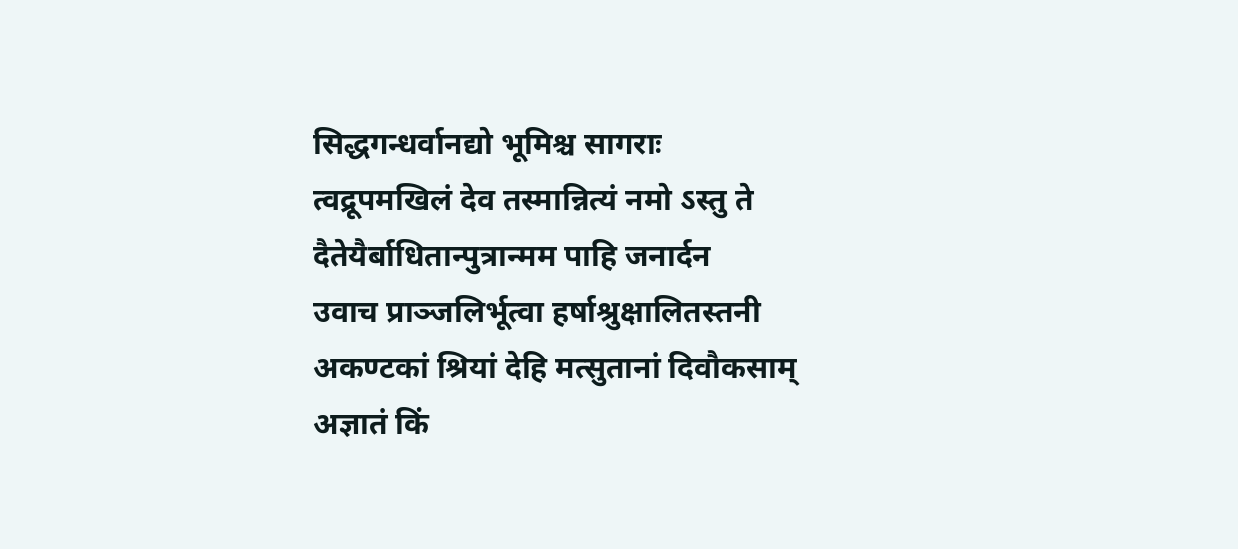सिद्धगन्धर्वानद्यो भूमिश्च सागराः
त्वद्रूपमखिलं देव तस्मान्नित्यं नमो ऽस्तु ते
दैतेयैर्बाधितान्पुत्रान्मम पाहि जनार्दन
उवाच प्राञ्जलिर्भूत्वा हर्षाश्रुक्षालितस्तनी
अकण्टकां श्रियां देहि मत्सुतानां दिवौकसाम्
अज्ञातं किं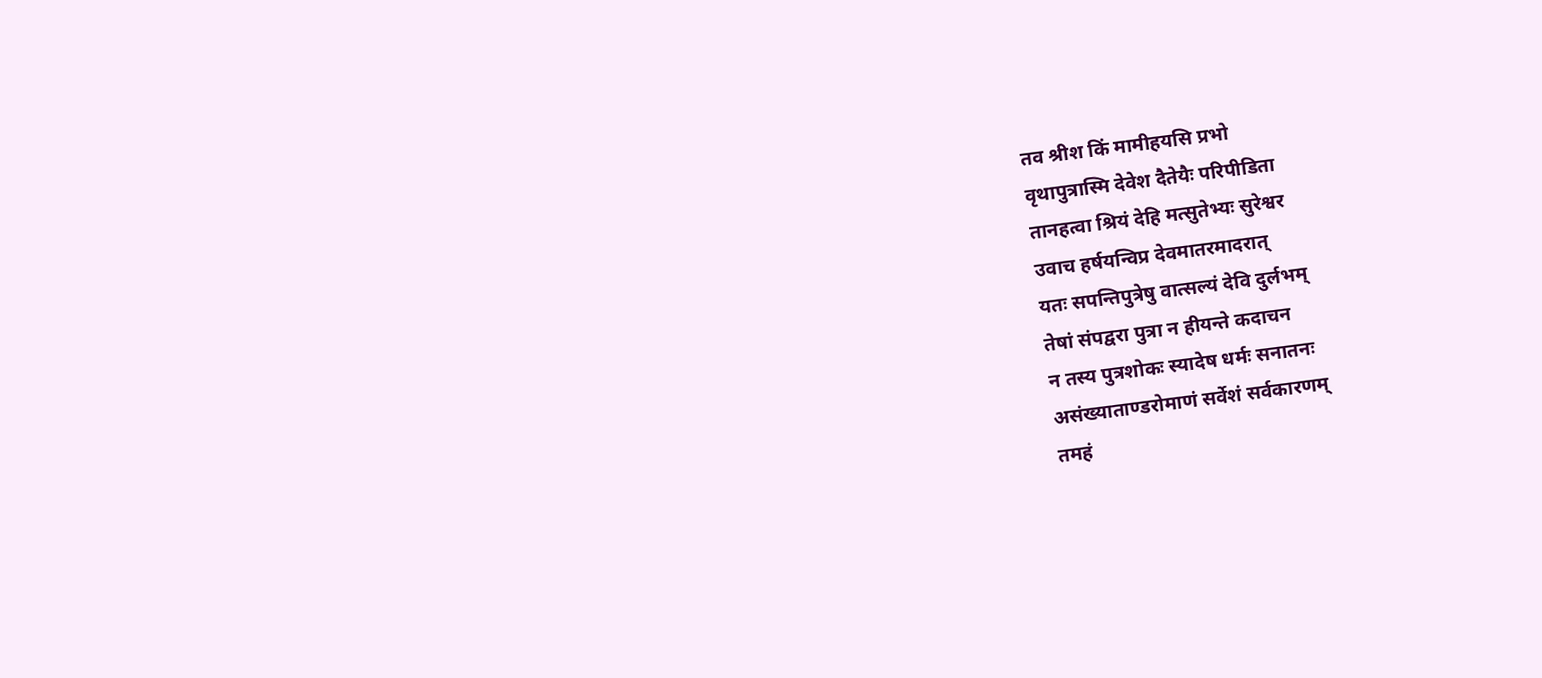तव श्रीश किं मामीहयसि प्रभो
वृथापुत्रास्मि देवेश दैतेयैः परिपीडिता
तानहत्वा श्रियं देहि मत्सुतेभ्यः सुरेश्वर
उवाच हर्षयन्विप्र देवमातरमादरात्
यतः सपन्तिपुत्रेषु वात्सल्यं देवि दुर्लभम्
तेषां संपद्वरा पुत्रा न हीयन्ते कदाचन
न तस्य पुत्रशोकः स्यादेष धर्मः सनातनः
असंख्याताण्डरोमाणं सर्वेशं सर्वकारणम्
तमहं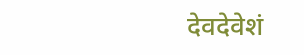देवदेवेशं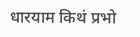धारयाम किथं प्रभो